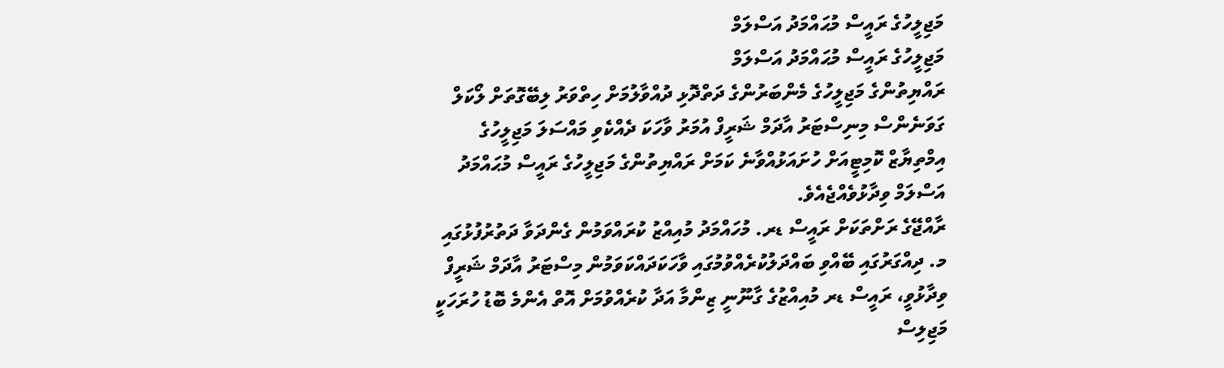މަޖިލީހުގެ ރައީސް މުޙައްމަދު އަސްލަމް
މަޖިލީހުގެ ރައީސް މުޙައްމަދު އަސްލަމް
ރައްޔިތުންގެ މަޖިލީހުގެ މެންބަރުންގެ ދަތްދޮޅި ދުއްވާލުމަށް ހިތްވަރު ލިބޭގޮތަށް ލޯކަލް ގަވަނެންސް މިނިސްޓަރު އާދަމް ޝަރީފް އުމަރު ވާހަކަ ދެއްކެވި މައްސަލަ މަޖިލީހުގެ އިމްތިޔާޒް ކޮމިޓީއަށް ހުށައަޅުއްވާނެ ކަމަށް ރައްޔިތުންގެ މަޖިލީހުގެ ރައީސް މުޙައްމަދު އަސްލަމް ވިދާޅުވެއްޖެއެވެ.
ރާއްޖޭގެ ރަށްތަކަށް ރައީސް ޑރ. މުހައްމަދު މުއިއްޒު ކުރައްވަމުން ގެންދަވާ ދަތުރުފުޅުގައި މ. ދިއްގަރުގައި ބޭއްވި ބައްދަލުކުރެއްވުމުގައި ވާހަކަދައްކަވަމުން މިސްޓަރު އާދަމް ޝަރީފް ވިދާޅުވީ، ރައީސް ޑރ މުއިއްޒުގެ ގާނޫނީ ޒިންމާ އަދާ ކުރެއްވުމަށް އޮތް އެންމެ ބޮޑު ހުރަހަކީ މަޖިލިސް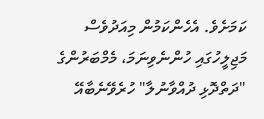ކަމަށެވެ. އެހެންކަމުން މިއަދުވެސް މަޖިލީހުގައި ހުންނެވިނަމަ، މެމްބަރުންގެ "ދަތްދޮޅި ދުއްވާނުލާ" ހުރެވޭނެބާއޭ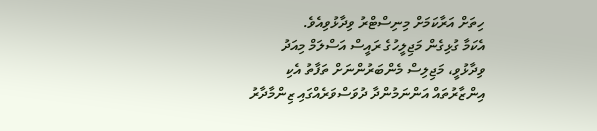ހިތަށް އަރާކަމަށް މިނިސްޓްރު ވިދާޅުވިއެވެ.
އެކަމާ ގުޅިގެން މަޖިލީހުގެ ރައީސް އަސްލަމް މިއަދު ވިދާޅުވީ، މަޖިލިސް މެންބަރުންނަށް ތަފާތު އެކި އިންޒާރުތައް އަންނަމުންދާ ދުވަސްވަރެއްގައި ޒިންމާދާރު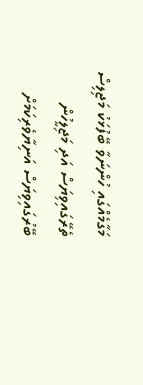މަގާމެއްގައި ހުންނަވާ ބޭފުޅަކު މަޖިލިސް ތެރޭގައިވިޔަސް އަދި މަޖިލީހުން ބޭރުގައިވިޔަސް އަނިޔާވެރިކަމަށް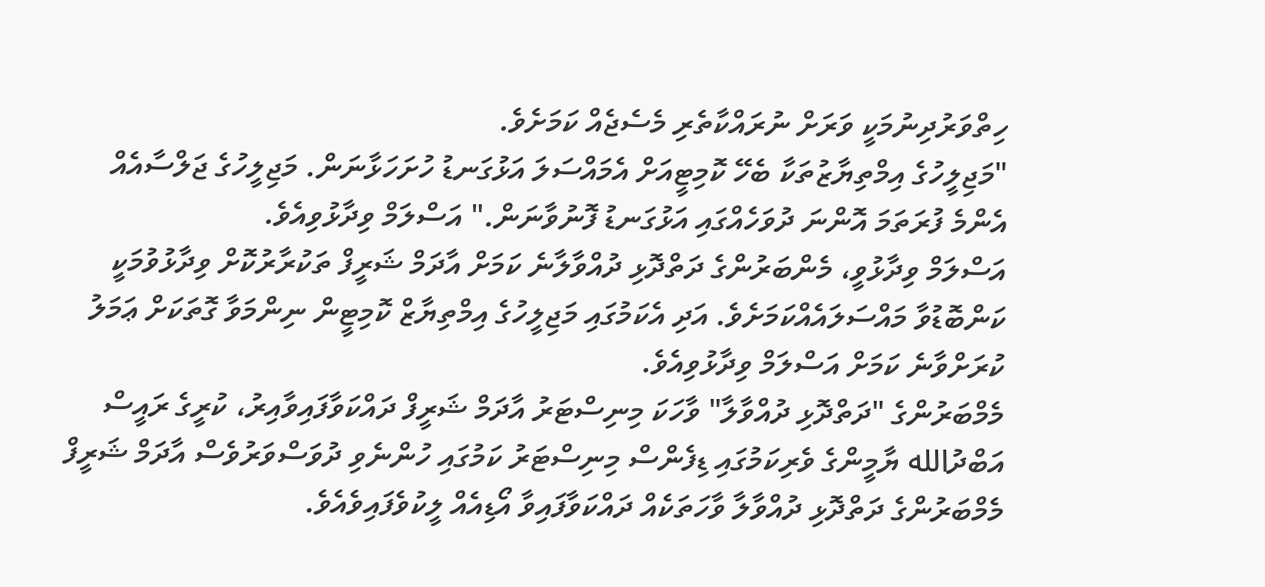ހިތްވަރުދިނުމަކީ ވަރަށް ނުރައްކާތެރި މެސެޖެއް ކަމަށެވެ.
"މަޖިލީހުގެ އިމްތިޔާޒުތަކާ ބެހޭ ކޮމިޓީއަށް އެމައްސަލަ އަޅުގަނޑު ހުށަހަޅާނަން. މަޖިލީހުގެ ޖަލްސާއެއް އެންމެ ފުރަތަމަ އޮންނަ ދުވަހެއްގައި އަޅުގަނޑު ފޮނުވާނަން." އަސްލަމް ވިދާޅުވިއެވެ.
އަސްލަމް ވިދާޅުވީ، މެންބަރުންގެ ދަތްދޮޅި ދުއްވާލާނެ ކަމަށް އާދަމް ޝަރީފް ތަކުރާރުކޮށް ވިދާޅުވުމަކީ ކަންބޮޑުވާ މައްސަލައެއްކަމަށެވެ. އަދި އެކަމުގައި މަޖިލީހުގެ އިމްތިޔާޒް ކޮމިޓީން ނިންމަވާ ގޮތަކަށް ޢަމަލު ކުރަށްވާނެ ކަމަށް އަސްލަމް ވިދާޅުވިއެވެ.
މެމްބަރުންގެ "ދަތްދޮޅި ދުއްވާލާ" ވާހަކަ މިނިސްޓަރު އާދަމް ޝަރީފް ދައްކަވާފައިވާއިރު، ކުރީގެ ރައީސް އަބްދުالله ޔާމީންގެ ވެރިކަމުގައި ޑިފެންސް މިނިސްޓަރު ކަމުގައި ހުންނެވި ދުވަސްވަރުވެސް އާދަމް ޝަރީފް މެމްބަރުންގެ ދަތްދޮޅި ދުއްވާލާ ވާހަތަކެއް ދައްކަވާފައިވާ އޯޑިއެއް ލީކުވެފައިވެއެވެ.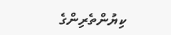ކިޔުންތެރިންގެ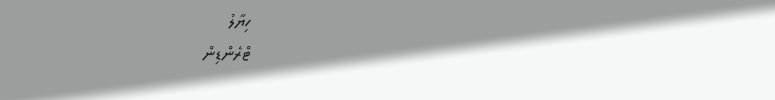ހިޔާލު
ޓްރެންޑިން